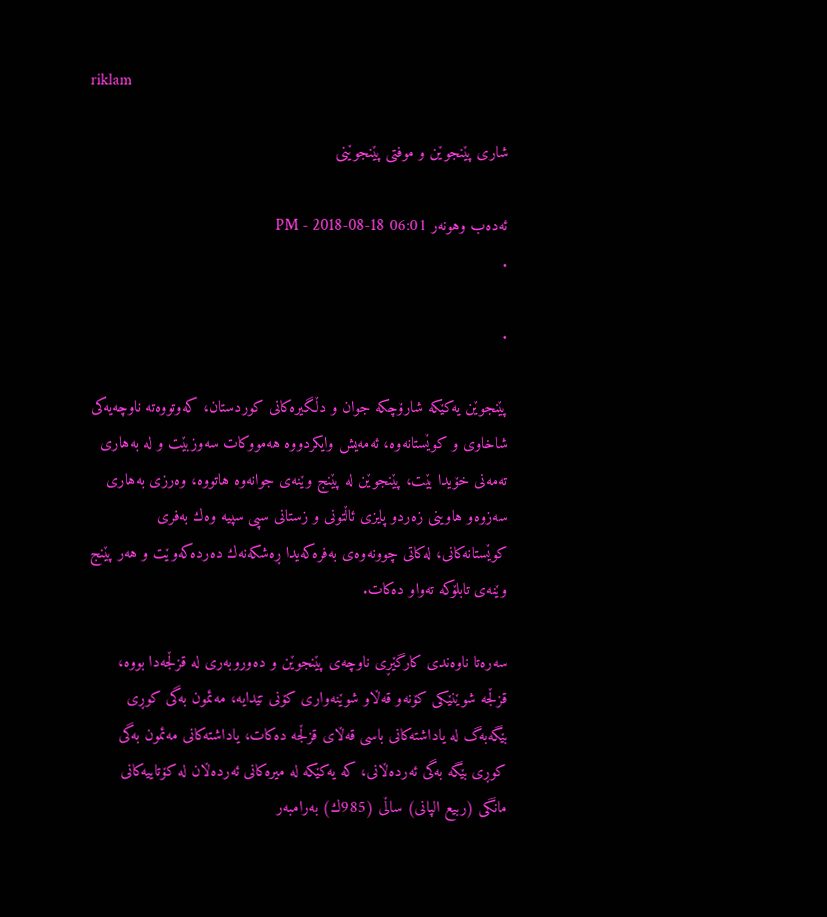riklam

شاری‌ پێنجوێن و موفتی‌ پێنجوێنی‌

ئەدەب وهونەر 06:01 PM - 2018-08-18
.

.

پێنجوێن یه‌كێكه‌ شارۆچكه‌ جوان و دڵگیره‌كانی‌ كوردستان، كه‌وتووه‌ته‌ ناوچه‌یه‌كی‌ شاخاوی‌ و كوێستانه‌وه‌، ئه‌مه‌یش وایكردووه‌ هه‌مووكات سه‌وزبێت و له‌ به‌هاری‌ ته‌مه‌نی‌ خۆیدا بێت، پێنجوێن له‌ پێنج وێنه‌ی‌ جوانه‌وه‌ هاتووه‌، وه‌رزی‌ به‌هاری‌ سه‌زوه‌و هاوینی‌ زه‌ردو پایزی‌ ئاڵتونی‌ و زستانی‌ سپی‌ سپیه‌ وه‌ك به‌فری‌ كوێستانه‌كانی‌، له‌كاتی‌ چوونه‌وه‌ی‌ به‌فره‌كه‌یدا ڕه‌شكه‌نه‌ك ده‌رده‌كه‌وێت و هه‌ر پێنج وێنه‌ی‌ تابلۆكه‌ ته‌واو ده‌كات.

سه‌ره‌تا ناوه‌ندی‌ كارگێڕی ناوچه‌ی‌ پێنجوێن و ده‌وروبه‌ری‌ له‌ قزڵجه‌دا بووه‌، قزڵجه‌ شوێنێكی‌ كۆنه‌و قه‌ڵاو شوێنه‌واری‌ كۆنی‌ تێدایه‌، مه‌ئمون به‌گی‌ كوڕی‌ بێگه‌به‌گ له‌ یاداشته‌كانی‌ باسی قه‌ڵای‌ قزڵجه‌ ده‌كات، یاداشته‌كانی‌ مه‌ئمون به‌گی‌ كوڕی‌ بێگه‌ به‌گی‌ ئه‌رده‌ڵانی‌، كه‌ یه‌كێكه‌ له‌ میره‌كانی‌ ئه‌رده‌ڵان له‌ كۆتاییه‌كانی‌ مانگی‌ (ربیع الپانی) ساڵی‌ (985ك) به‌رامبه‌ر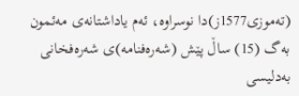(ته‌موزی‌1577ز)دا نوسراوه‌، ئه‌م یاداشتانه‌ی‌ مه‌ئمون به‌گ (15) ساڵ پێش (شه‌ره‌فنامه‌)ی‌ شه‌ره‌فخانی‌ به‌دلیسی‌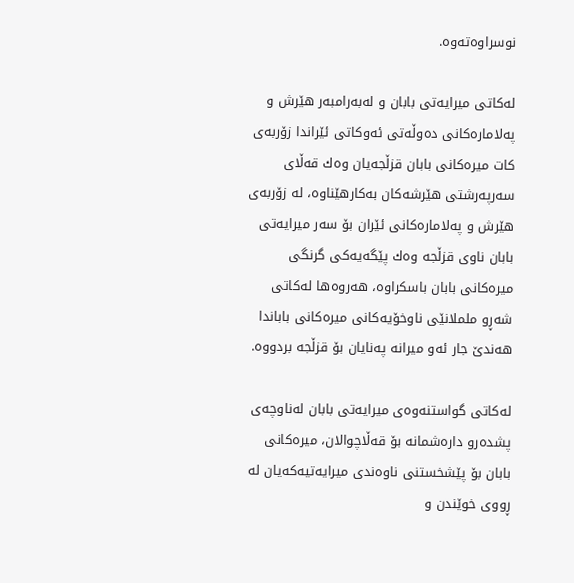نوسراوه‌ته‌وه‌.

له‌كاتی‌ میرایه‌تی‌ بابان و له‌به‌رامبه‌ر هێرش و په‌لاماره‌كانی‌ ده‌وڵه‌تی‌ ئه‌وكاتی‌ ئێراندا زۆربه‌ی‌ كات میره‌كانی‌ بابان قزڵجه‌یان وه‌ك قه‌ڵای‌ سه‌رپه‌رشتی‌ هێرشه‌كان به‌كارهێناوه‌، له‌ زۆربه‌ی‌ هێرش و په‌لاماره‌كانی‌ ئێران بۆ سه‌ر میرایه‌تی‌ بابان ناوی‌ قزڵجه‌ وه‌ك پێگه‌یه‌كی‌ گرنگی‌ میره‌كانی‌ بابان باسكراوه‌، هه‌روه‌ها له‌كاتی‌ شه‌ڕو ململانێی‌ ناوخۆیه‌كانی‌ میره‌كانی‌ باباندا هه‌ندێ جار ئه‌و میرانه‌ په‌نایان بۆ قزڵجه‌ بردووه‌.

له‌كاتی‌ گواستنه‌وه‌ی‌ میرایه‌تی‌ بابان له‌ناوچه‌ی‌ پشده‌رو داره‌شمانه‌ بۆ قه‌ڵاچوالان، میره‌كانی‌ بابان بۆ پێشخستنی‌ ناوه‌ندی‌ میرایه‌تیه‌كه‌یان له‌ ڕووی‌ خوێندن و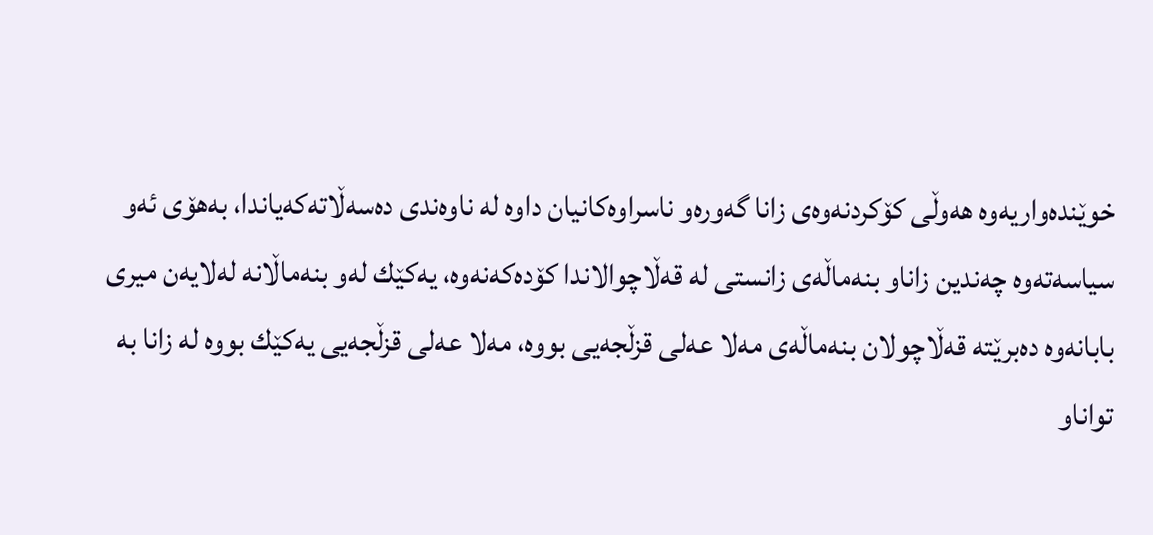خوێنده‌واریه‌وه‌ هه‌وڵی‌ كۆكردنه‌وه‌ی‌ زانا گه‌وره‌و ناسراوه‌كانیان داوه‌ له‌ ناوه‌ندی‌ ده‌سه‌ڵاته‌كه‌یاندا، به‌هۆی‌ ئه‌و سیاسه‌ته‌وه‌ چه‌ندین زاناو بنه‌ماڵه‌ی‌ زانستی‌ له‌ قه‌ڵاچوالاندا كۆده‌كه‌نه‌وه‌، یه‌كێك له‌و بنه‌ماڵانه‌ له‌لایه‌ن میری‌ بابانه‌وه‌ ده‌برێته‌ قه‌ڵاچولان بنه‌ماڵه‌ی‌ مه‌لا عه‌لی‌ قزڵجه‌یی بووه‌، مه‌لا عه‌لی‌ قزڵجه‌یی یه‌كێك بووه‌ له‌ زانا به‌ تواناو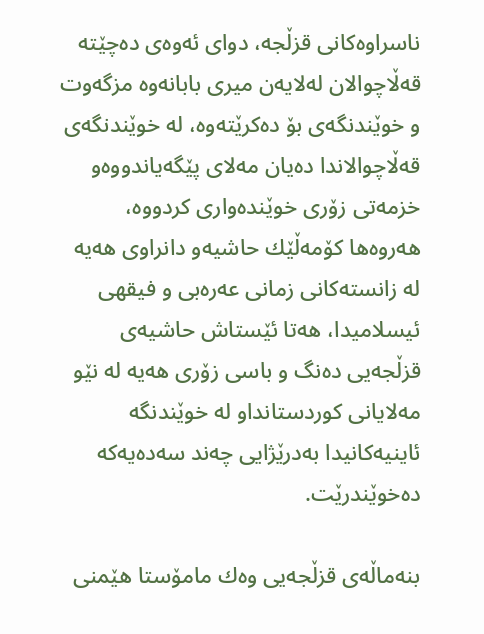ناسراوه‌كانی‌ قزڵجه‌، دوای‌ ئه‌وه‌ی‌ ده‌چێته‌ قه‌ڵاچوالان له‌لایه‌ن میری‌ بابانه‌وه‌ مزگه‌وت و خوێندنگه‌ی‌ بۆ ده‌كرێته‌وه‌، له‌ خوێندنگه‌ی‌ قه‌ڵاچوالاندا ده‌یان مه‌لای‌ پێگه‌یاندووه‌و خزمه‌تی‌ زۆری‌ خوێنده‌واری‌ كردووه‌، هه‌روه‌ها كۆمه‌ڵێك حاشیه‌و دانراوی‌ هه‌یه‌ له‌ زانسته‌كانی‌ زمانی‌ عه‌ره‌بی و فیقهی‌ ئیسلامیدا، هه‌تا ئێستاش حاشیه‌ی‌ قزڵجه‌یی ده‌نگ و باسی زۆری‌ هه‌یه‌ له‌ نێو مه‌لایانی‌ كوردستانداو له‌ خوێندنگه‌ ئاینیه‌كانیدا به‌درێژایی چه‌ند سه‌ده‌یه‌كه‌ ده‌خوێندرێت.

بنه‌ماڵه‌ی‌ قزڵجه‌یی وه‌ك مامۆستا هێمنی‌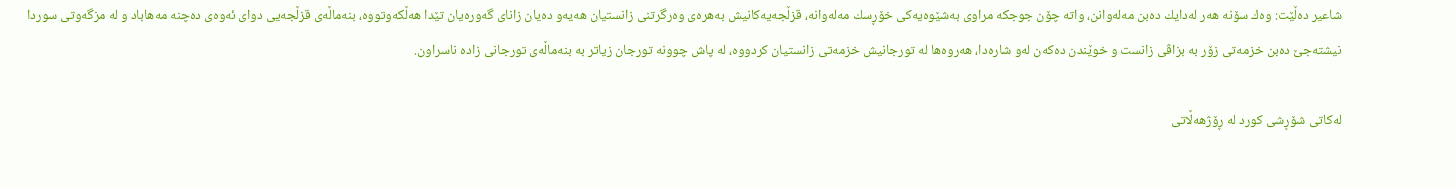شاعیر ده‌ڵێت: وه‌ك سۆنه‌ هه‌ر له‌دایك ده‌بن مه‌له‌وانن، واته‌ چۆن جوجكه‌ مراوی‌ به‌شێوه‌یه‌كی‌ خۆڕسك مه‌له‌وانه‌، قزڵجه‌یه‌كانیش به‌هره‌ی‌ وه‌رگرتنی‌ زانستیان هه‌یه‌و ده‌یان زانای گه‌وره‌یان تێدا هه‌ڵكه‌وتووه‌، بنه‌ماڵه‌ی‌ قزڵجه‌یی دوای‌ ئه‌وه‌ی‌ ده‌چنه‌ مه‌هاباد و له‌ مزگه‌وتی‌ سوردا نیشته‌جێ ده‌بن خزمه‌تی‌ زۆر به‌ بزاڤی‌ زانست و خوێندن ده‌كه‌ن له‌و شاره‌دا، هه‌روه‌ها له‌ تورجانیش خزمه‌تی‌ زانستیان كردووه‌، له‌ پاش چوونه‌ تورجان زیاتر به‌ بنه‌ماڵه‌ی‌ تورجانی زاده‌ ناسراون.

له‌كاتی‌ شۆڕشی‌ كورد له‌ ڕۆژهه‌ڵاتی‌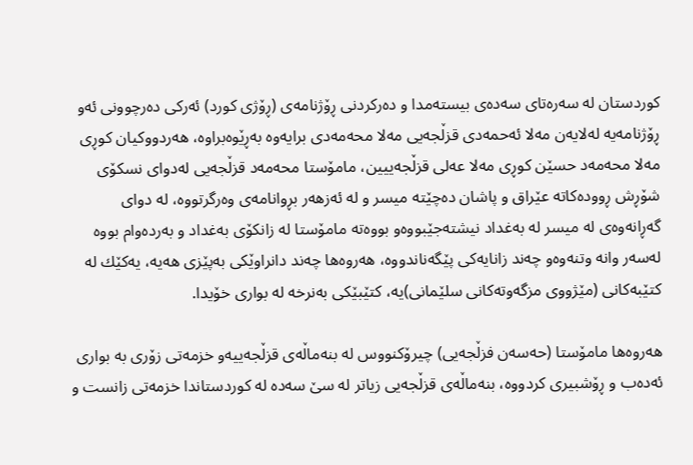كوردستان له‌ سه‌ره‌تای‌ سه‌ده‌ی‌ بیسته‌مدا و ده‌ركردنی‌ ڕۆژنامه‌ی‌ (ڕۆژی‌ كورد) ئه‌ركی‌ ده‌رچوونی‌ ئه‌و ڕۆژنامه‌یه‌ له‌لایه‌ن مه‌لا ئه‌حمه‌دی‌ قزڵجه‌یی مه‌لا محه‌مه‌دی‌ برایه‌وه‌ به‌ڕێوه‌براوه‌، هه‌ردووكیان كوڕی‌ مه‌لا محه‌مه‌د حسێن كوڕی‌ مه‌لا عه‌لی‌ قزڵجه‌ییین، مامۆستا محه‌مه‌د قزڵجه‌یی له‌دوای‌ نسكۆی‌ شۆڕش ڕووده‌كاته‌ عێراق و پاشان ده‌چێته‌ میسر و له‌ ئه‌زهه‌ر بڕوانامه‌ی‌ وه‌رگرتووه‌، له‌ دوای‌ گه‌ڕانه‌وه‌ی‌ له‌ میسر له‌ به‌غداد نیشته‌جێبووه‌و بووه‌ته‌ مامۆستا له‌ زانكۆی‌ به‌غداد و به‌رده‌وام بووه‌ له‌سه‌ر وانه‌ وتنه‌وه‌و چه‌ند زانایه‌كی‌ پێگه‌ناندووه‌، هه‌روه‌ها چه‌ند دانراوێكی‌ به‌پێزی‌ هه‌یه‌، یه‌كێك له‌ كتێبه‌كانی‌ (مێژووی‌ مزگه‌وته‌كانی‌ سلێمانی‌)یه‌، كتێبێكی‌ به‌نرخه‌ له‌ بواری‌ خۆیدا.

هه‌روه‌ها مامۆستا (حه‌سه‌ن فزڵجه‌یی) چیرۆكنووس له‌ بنه‌ماڵه‌ی‌ قزڵجه‌ییه‌و خزمه‌تی‌ زۆری‌ به‌ بواری‌ ئه‌ده‌ب و ڕۆشبیری‌ كردووه‌، بنه‌ماڵه‌ی‌ قزڵجه‌یی زیاتر له‌ سێ سه‌ده‌ له‌ كوردستاندا خزمه‌تی‌ زانست و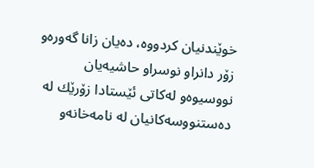خوێندنیان كردووه‌، ده‌یان زانا گه‌وره‌و زۆر دانراو نوسراو حاشیه‌یان نووسیوه‌و له‌كاتی‌ ئێستادا زۆرێك له‌ ده‌ستنووسه‌كانیان له‌ نامه‌خانه‌و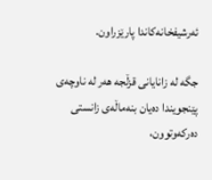ئه‌رشیفخانه‌كاندا پارێزراون.

جگه‌ له‌ زانایانی‌ قزڵجه‌ هه‌ر له‌ ناوچه‌ی‌ پێنجویندا ده‌یان بنه‌ماڵه‌ی‌ زانستی‌ ده‌ركه‌وتوون،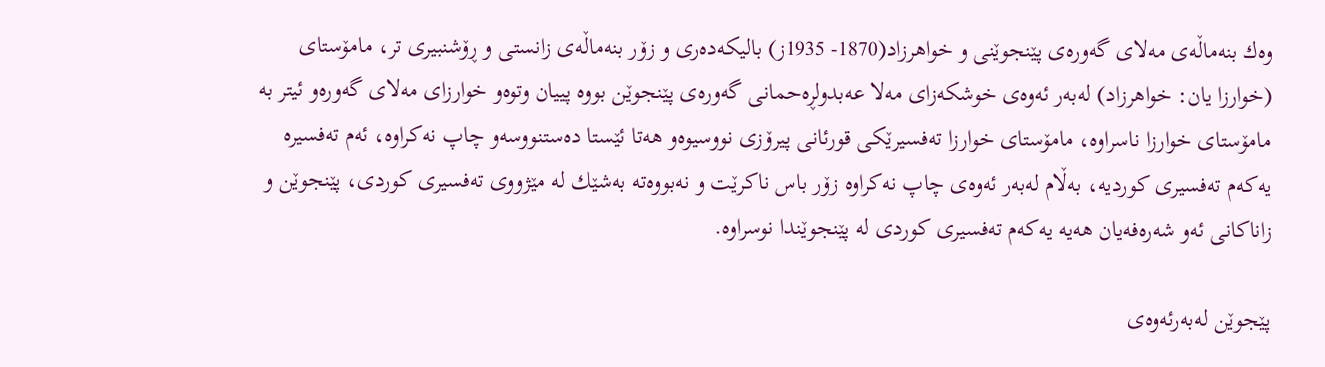وه‌ك بنه‌ماڵه‌ی‌ مه‌لای‌ گه‌وره‌ی‌ پێنجوێنی‌ و خواهرزاد(1870- 1935ز) بالیكه‌ده‌ری‌ و زۆر بنه‌ماڵه‌ی‌ زانستی‌ و ڕۆشنبیری‌ تر، مامۆستای‌ (خوارزا یان: خواهرزاد) له‌به‌ر ئه‌وه‌ی‌ خوشكه‌زای‌ مه‌لا عه‌بدولڕه‌حمانی‌ گه‌وره‌ی‌ پێنجوێن بووه‌ پییان وتوه‌و خوارزای‌ مه‌لای‌ گه‌وره‌و ئیتر به‌ مامۆستای‌ خوارزا ناسراوه‌، مامۆستای‌ خوارزا ته‌فسیرێكی‌ قورئانی‌ پیرۆزی‌ نووسیوه‌و هه‌تا ئێستا ده‌ستنووسه‌و چاپ نه‌كراوه‌، ئه‌م ته‌فسیره‌ یه‌كه‌م ته‌فسیری‌ كوردیه‌، به‌ڵام له‌به‌ر ئه‌وه‌ی‌ چاپ نه‌كراوه‌ زۆر باس ناكرێت و نه‌بووه‌ته‌ به‌شێك له‌ مێژووی‌ ته‌فسیری‌ كوردی‌، پێنجوێن و زاناكانی‌ ئه‌و شه‌ره‌فه‌یان هه‌یه‌ یه‌كه‌م ته‌فسیری‌ كوردی‌ له‌ پێنجوێندا نوسراوه‌.

پێجوێن له‌به‌رئه‌وه‌ی‌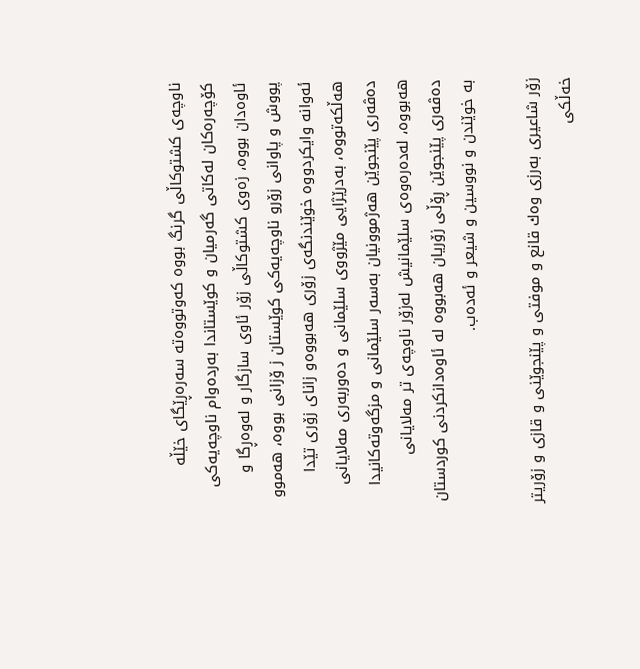ناوچه‌ی‌ كشتوكاڵی‌ گرنگ بووه‌ كه‌وتووه‌ته‌ سه‌ره‌ڕێگای‌ خێڵه‌ كۆچه‌ره‌كان له‌كاتی‌ گه‌رمیان و كوێستاندا به‌رده‌وام ناوچه‌یه‌كی‌ ئاوه‌دان بووه‌، زه‌وی‌ كشتوكاڵی‌ زۆر ئاوی‌ سازگار و له‌وه‌ڕگا و پووش و پاوانی‌ زۆرو ناوچه‌یه‌كی‌ كوێستان ز ۆزانی‌ بووه‌، هه‌موو ئه‌وانه‌ وایكردووه‌ خوێندنگه‌ی‌ زۆری‌ هه‌بووه‌و زانای زۆری‌ تێدا هه‌ڵكه‌تووه‌، به‌درێژایی مێژووی‌ سلێمانی‌ و ده‌وربه‌ری‌ مه‌لایانی‌ ده‌ڤه‌ری‌ پێنجوێن هه‌ژموونیان به‌سه‌ر سلێمانی‌ و مزگه‌وته‌كانیدا هه‌بووه‌، له‌ده‌ره‌وه‌ی‌ سلێمانیش له‌زۆر ناوچه‌ی‌ تر مه‌لایانی‌ ده‌ڤه‌ری‌ پێنجوێن ڕۆڵی‌ زۆریان هه‌بووه‌ له‌ ئاوه‌دانكردنی‌ كوردستان به‌ خوێندن و نووسین و شیعر و ئه‌ده‌ب.

زۆر شاعیری‌ به‌رزی‌ وه‌ك قانع و موفتی‌ و پێنجوێنی‌ و قازی‌ و زۆریتر خه‌ڵكی‌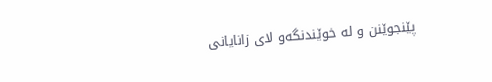پێنجوێنن و له‌ خوێندنگه‌و لای‌ زانایانی‌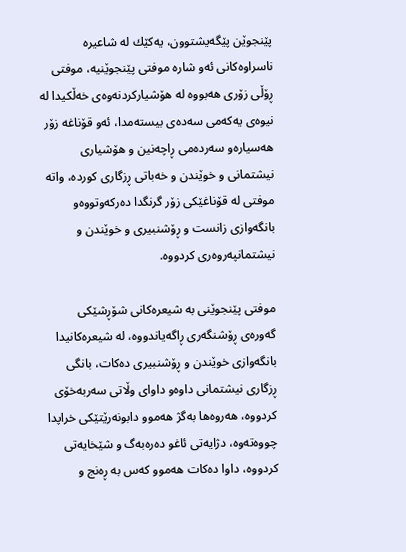پێنجوێن پێگه‌یشتوون، یه‌كێك له‌ شاعیره‌ ناسراوه‌كانی‌ ئه‌و شاره‌ موفتی‌ پێنجوێنیه‌، موفتی‌ ڕۆڵی‌ زۆری‌ هه‌بووه‌ له‌ هۆشیاركردنه‌وه‌ی‌ خه‌ڵكیدا له‌ نیوه‌ی‌ یه‌كه‌می‌ سه‌ده‌ی‌ بیسته‌مدا، ئه‌و قۆناغه‌ زۆر هه‌سیاره‌و سه‌رده‌می‌ ڕاچه‌نین و هۆشیاری‌ نیشتمانی‌ و خوێندن و خه‌باتی‌ ڕزگاری‌ كورده‌، واته‌ موفتی‌ له‌ قۆناغێكی‌ زۆر گرنگدا ده‌ركه‌وتووه‌و بانگه‌وازی‌ زانست و ڕۆشنبیری‌ و خوێندن و نیشتمانپه‌روه‌ری‌ كردووه‌.

موفتی‌ پێنجوێنی‌ به‌ شیعره‌كانی‌ شۆڕشێكی‌ گه‌وره‌ی‌ ڕۆشنگه‌ری‌ ڕاگه‌یاندووه‌، له‌ شیعره‌كانیدا بانگه‌وازی‌ خوێندن و ڕۆشنبیری‌ ده‌كات، بانگی‌ ڕزگاری‌ نیشتمانی‌ داوه‌و داوای‌ وڵاتی‌ سه‌ربه‌خۆی‌ كردووه‌، هه‌روه‌ها به‌گژ هه‌موو دابونه‌رێتێكی‌ خراپدا چووه‌ته‌وه‌، دژایه‌تی‌ ئاغو ده‌ره‌به‌گ و شێخایه‌تی‌ كردووه‌، داوا ده‌كات هه‌موو كه‌س به‌ ڕه‌نج و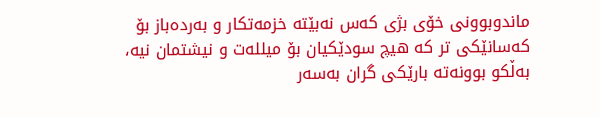ماندوبوونی‌ خۆی‌ بژی‌ كه‌س نه‌بێته‌ خزمه‌تكار و به‌رده‌باز بۆ كه‌سانێكی‌ تر كه‌ هیچ سودێكیان بۆ میلله‌ت و نیشتمان نیه‌، به‌ڵكو بوونه‌ته‌ بارێكی‌ گران به‌سه‌ر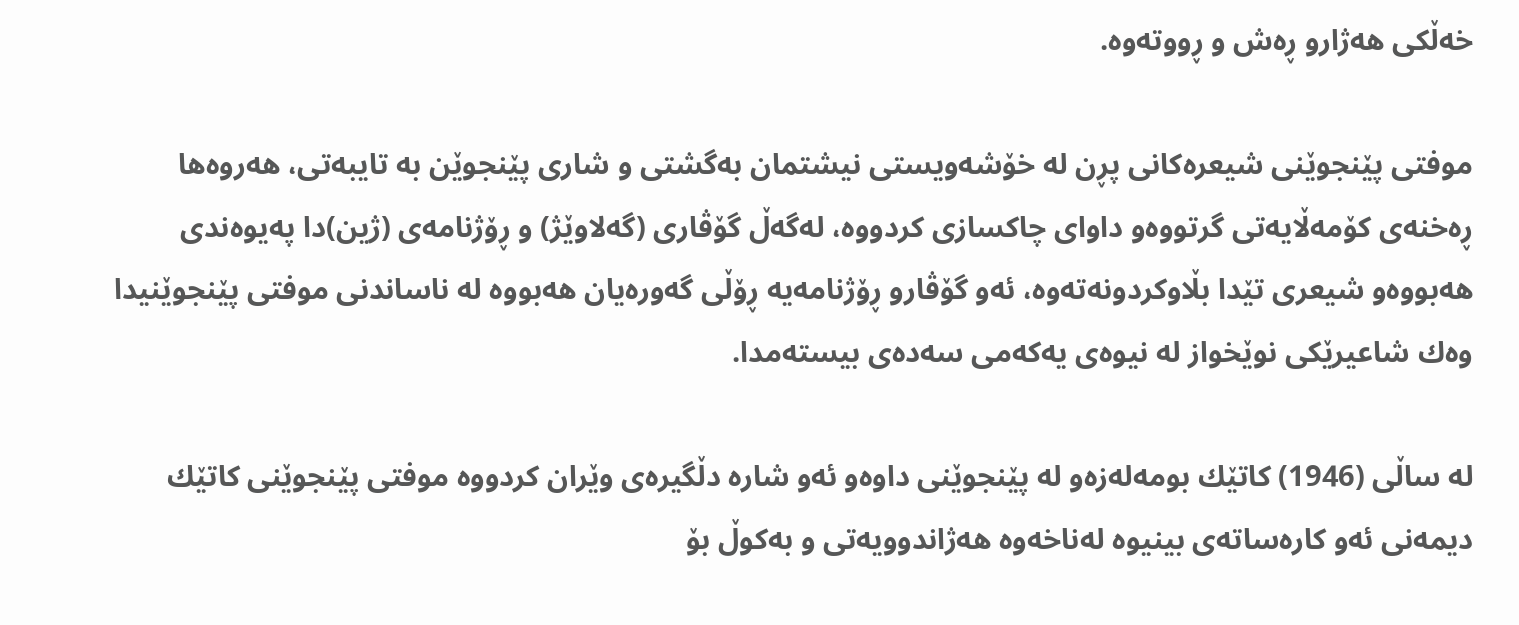خه‌ڵكی‌ هه‌ژارو ڕه‌ش و ڕووته‌وه‌.

موفتی‌ پێنجوێنی‌ شیعره‌كانی‌ پڕن له‌ خۆشه‌ویستی‌ نیشتمان به‌گشتی‌ و شاری‌ پێنجوێن به‌ تایبه‌تی‌، هه‌روه‌ها ڕه‌خنه‌ی‌ كۆمه‌ڵایه‌تی‌ گرتووه‌و داوای‌ چاكسازی‌ كردووه‌، له‌گه‌ڵ گۆڤاری‌ (گه‌لاوێژ) و ڕۆژنامه‌ی‌ (ژین)دا په‌یوه‌ندی‌ هه‌بووه‌و شیعری‌ تێدا بڵاوكردونه‌ته‌وه‌، ئه‌و گۆڤارو ڕۆژنامه‌یه‌ ڕۆڵی‌ گه‌وره‌یان هه‌بووه‌ له‌ ناساندنی‌ موفتی‌ پێنجوێنیدا وه‌ك شاعیرێكی‌ نوێخواز له‌ نیوه‌ی‌ یه‌كه‌می‌ سه‌ده‌ی‌ بیسته‌مدا.

له‌ ساڵی‌ (1946) كاتێك بومه‌له‌زه‌و له‌ پێنجوێنی‌ داوه‌و ئه‌و شاره‌ دڵگیره‌ی‌ وێران كردووه‌ موفتی‌ پێنجوێنی‌ كاتێك دیمه‌نی‌ ئه‌و كاره‌ساته‌ی‌ بینیوه‌ له‌ناخه‌وه‌ هه‌ژاندوویه‌تی‌ و به‌كوڵ بۆ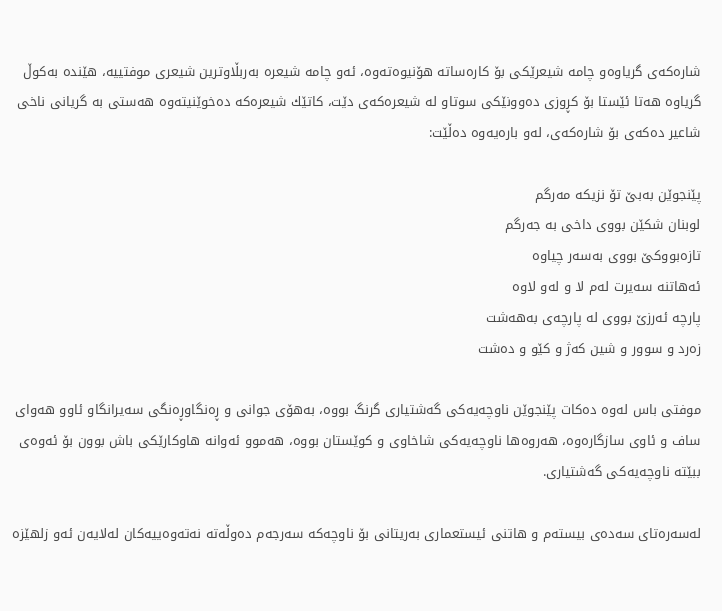شاره‌كه‌ی‌ گریاوه‌و چامه‌ شیعرێكی‌ بۆ كاره‌ساته‌ هۆنیوه‌ته‌وه‌، ئه‌و چامه‌ شیعره‌ به‌ربڵاوترین شیعری‌ موفتییه‌، هێنده‌ به‌كوڵ گریاوه‌ هه‌تا ئێستا بۆ كڕوزی‌ ده‌وونێكی‌ سوتاو له‌ شیعره‌كه‌ی‌ دێت، كاتێك شیعره‌كه‌ ده‌خوێنیته‌وه‌ هه‌ستی‌ به‌ گریانی‌ ناخی‌ شاعیر ده‌كه‌ی‌ بۆ شاره‌كه‌ی‌، له‌و باره‌یه‌وه‌ ده‌ڵێت:

پێنجوێن به‌بێ تۆ نزیكه‌ مه‌رگم
لوبنان شكێن بووی داخی به‌ جه‌رگم
تازه‌بووكێ بووی به‌سه‌ر چیاوه‌
ئه‌هاتنه‌ سه‌یرت له‌م لا و له‌و لاوه‌
پارچه‌ ئه‌رزێ بووی له‌ پارچه‌ی به‌هه‌شت
زه‌رد و سوور و شین كه‌ژ و كێو و ده‌شت

موفتی‌ باس له‌وه‌ ده‌كات پێنجوێن ناوچه‌یه‌كی‌ گه‌شتیاری‌ گرنگ بووه‌، به‌هۆی‌ جوانی‌ و ڕه‌نگاوڕه‌نگی‌ سه‌یرانگاو ئاوو هه‌وای‌ ساف و ئاوی‌ سازگاره‌وه‌، هه‌روه‌ها ناوچه‌یه‌كی‌ شاخاوی‌ و كوێستان بووه‌، هه‌موو ئه‌وانه‌ هاوكارێكی‌ باش بوون بۆ ئه‌وه‌ی‌ ببێته‌ ناوچه‌یه‌كی‌ گه‌شتیاری‌.

له‌سه‌ره‌تای‌ سه‌ده‌ی‌ بیسته‌م و هاتنی‌ ئیستعماری‌ به‌ریتانی‌ بۆ ناوچه‌كه‌ سه‌رجه‌م ده‌وڵه‌ته‌ نه‌ته‌وه‌ییه‌كان له‌لایه‌ن ئه‌و زلهێزه‌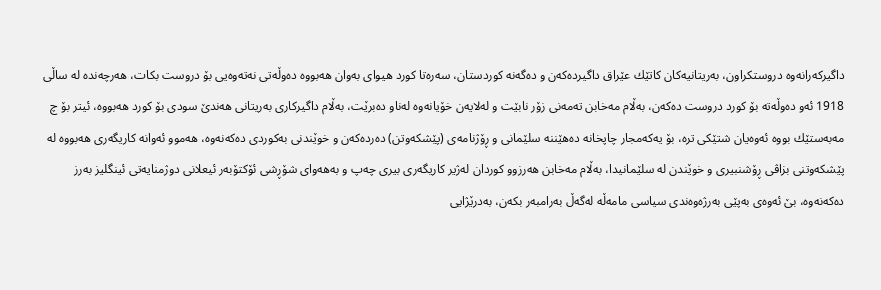داگیركه‌رانه‌وه‌ دروستكراون، به‌ریتانیه‌كان كاتێك عێراق داگیرده‌كه‌ن و ده‌گه‌نه‌ كوردستان، سه‌ره‌تا كورد هیوای‌ به‌وان هه‌بووه‌ ده‌وڵه‌تی‌ نه‌ته‌وه‌یی بۆ دروست بكات، هه‌رچه‌نده‌ له‌ ساڵی‌ 1918 ئه‌و ده‌وڵه‌ته‌ بۆ كورد دروست ده‌كه‌ن، به‌ڵام مه‌خابن ته‌مه‌نی‌ زۆر نابێت و له‌لایه‌ن خۆیانه‌وه‌ له‌ناو ده‌برێت، به‌ڵام داگیركاری‌ به‌ریتانی‌ هه‌ندێ سودی‌ بۆ كورد هه‌بووه‌، ئیتر بۆ چ مه‌به‌ستێك بووه‌ ئه‌وه‌یان شتێكی‌ تره‌، بۆ یه‌كه‌مجار چاپخانه‌ ده‌هێننه‌ سلێمانی‌ و ڕۆژنامه‌ی‌ (پێشكه‌وتن) ده‌رده‌كه‌ن و خوێندنی‌ به‌كوردی‌ ده‌كه‌نه‌وه‌، هه‌موو ئه‌وانه‌ كاریگه‌ری‌ هه‌بووه‌ له‌ پێشكه‌وتنی‌ بزاڤی‌ ڕۆشنبیری‌ و خوێندن له‌ سلێمانیدا، به‌ڵام مه‌خابن هه‌رزوو كوردان له‌ژیر كاریگه‌ری‌ بیری‌ چه‌پ و به‌هه‌وای‌ شۆڕشی‌ ئۆكتۆبه‌ر ئیعلانی‌ دوژمنایه‌تی‌ ئینگلیز به‌رز ده‌كه‌نه‌وه‌، بێ ئه‌وه‌ی‌ به‌پێی‌ به‌رژه‌وه‌ندی‌ سیاسی مامه‌ڵه‌ له‌گه‌ڵ به‌رامبه‌ر بكه‌ن، به‌درێژایی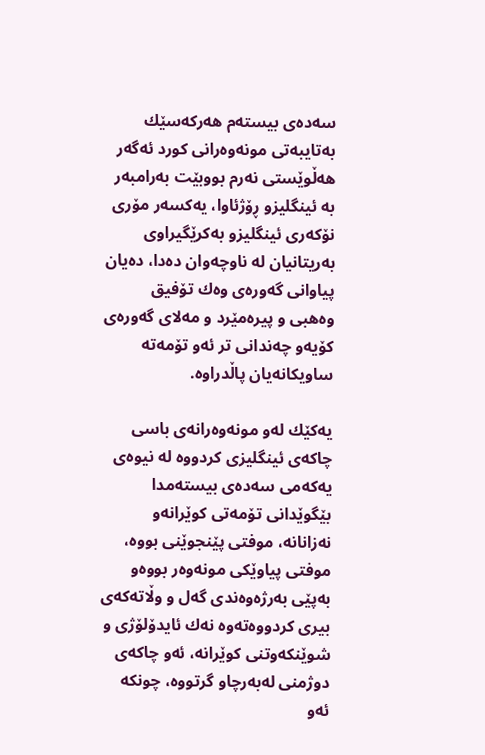سه‌ده‌ی‌ بیسته‌م هه‌ركه‌سێك به‌تایبه‌تی‌ مونه‌وه‌رانی‌ كورد ئه‌گه‌ر هه‌ڵوێستی‌ نه‌رم بووبێت به‌رامبه‌ر به‌ ئینگلیزو ڕۆژئاوا، یه‌كسه‌ر مۆری‌ نۆكه‌ری‌ ئینگلیزو به‌كرێگیراوی‌ به‌ریتانیان له‌ ناوچه‌وان ده‌دا، ده‌یان پیاوانی‌ گه‌وره‌ی‌ وه‌ك تۆفیق وه‌هبی و پیره‌مێرد و مه‌لای‌ گه‌وره‌ی‌ كۆیه‌و چه‌ندانی‌ تر ئه‌و تۆمه‌ته‌ ساویكانه‌یان پاڵدراوه‌.

یه‌كێك له‌و مونه‌وه‌رانه‌ی‌ باسی چاكه‌ی‌ ئینگلیزی‌ كردووه‌ له‌ نیوه‌ی‌ یه‌كه‌می‌ سه‌ده‌ی‌ بیسته‌مدا بێگوێدانی‌ تۆمه‌تی‌ كوێرانه‌و نه‌زانانه‌، موفتی‌ پێنجوێنی‌ بووه‌، موفتی‌ پیاوێكی‌ مونه‌وه‌ر بووه‌و به‌پێی‌ به‌رژه‌وه‌ندی‌ گه‌ل و وڵاته‌كه‌ی‌ بیری‌ كردووه‌ته‌وه‌ نه‌ك ئایدۆلۆژی‌ و شوێنكه‌وتنی‌ كوێرانه‌، ئه‌و چاكه‌ی‌ دوژمنی‌ له‌به‌رچاو گرتووه‌، چونكه‌ ئه‌و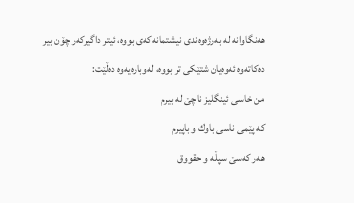هه‌نگاوانه‌ له‌ به‌رژه‌وه‌ندی‌ نیشتمانه‌كه‌ی‌ بووه‌، ئیتر داگیركه‌ر چۆن بیر ده‌كاته‌وه‌ ئه‌وه‌یان شتێكی‌ تر بووه‌، له‌وباره‌یه‌وه‌ ده‌ڵێت:
من خاسی ئینگلیز ناچێ له‌ بیرم
كه‌ پێمی ناسی باوك و باپیرم
هه‌ر كه‌سێ سپڵه‌ و حقووق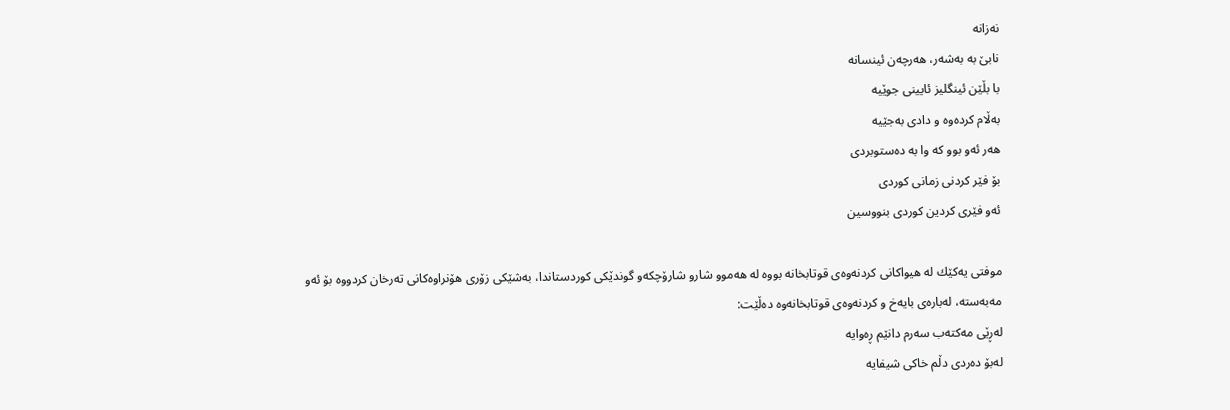نه‌زانه‌
نابێ به‌ به‌شه‌ر، هه‌رچه‌ن ئینسانه‌
با بڵێن ئینگلیز ئایینی جوێیه‌
به‌ڵام كرده‌وه‌ و دادی به‌جێیه‌
هه‌ر ئه‌و بوو كه‌ وا به‌ ده‌ستوبردی
بۆ فێر كردنی زمانی كوردی
ئه‌و فێری كردین كوردی بنووسین

موفتی‌ یه‌كێك له‌ هیواكانی‌ كردنه‌وه‌ی‌ قوتابخانه‌ بووه‌ له‌ هه‌موو شارو شارۆچكه‌و گوندێكی‌ كوردستاندا، به‌شێكی‌ زۆری‌ هۆنراوه‌كانی‌ ته‌رخان كردووه‌ بۆ ئه‌و مه‌به‌سته‌، له‌باره‌ی‌ بایه‌خ و كردنه‌وه‌ی‌ قوتابخانه‌وه‌ ده‌ڵێت:
له‌ڕێی مه‌كته‌ب سه‌رم دانێم ڕه‌وایه‌
له‌بۆ ده‌ردی دڵم خاكی شیفایه‌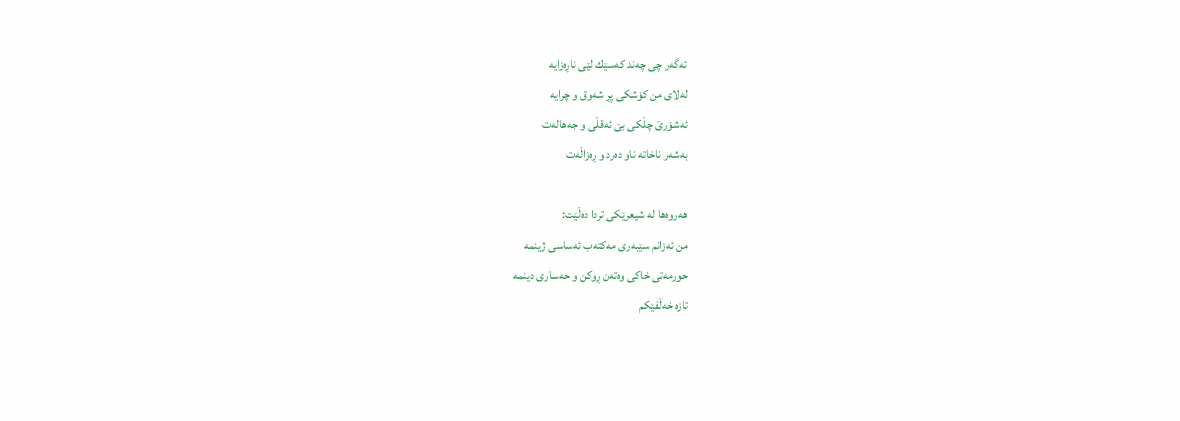ئه‌گه‌ر چی چه‌ند كه‌سێك لێی ناڕه‌زایه‌
له‌لای من كۆشكی پڕ شه‌وق و چرایه‌
ئه‌شۆرێ چڵكی بێ ئه‌قڵی و جه‌هاله‌ت
به‌شه‌ر ناخاته‌ ناو ده‌رد و ڕه‌زاڵه‌ت

هه‌روه‌ها له‌ شیعرێكی‌ تردا ده‌ڵێت:
من ئه‌زانم سێبه‌ری مه‌كته‌ب ئه‌ساسی ژینمه‌
حورمه‌تی خاكی وه‌ته‌ن ڕوكن و حه‌ساری دینمه‌
تازه‌ خه‌ڵفێكم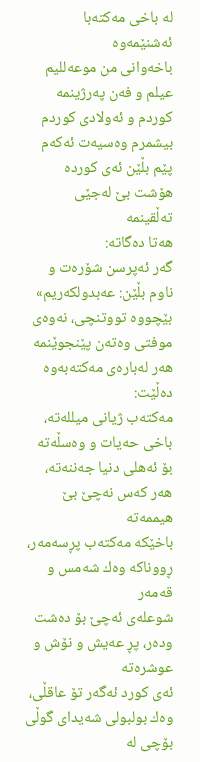له‌ باخی مه‌كته‌با ئه‌شنێمه‌وه‌
باخه‌وانی من موعه‌للیم عیلم و فه‌ن په‌رژینمه‌
كوردم و ئه‌ولادی كوردم بیشمرم وه‌سیه‌ت ئه‌كه‌م
پێم بڵێن ئه‌ی كورده‌ هۆشت بێ له‌جێی ته‌ڵقینمه‌
هه‌تا ده‌گاته‌:
گه‌ر ئه‌پرسن شۆره‌ت و ناوم بڵێن: عه‌بدولكه‌ریم»
بێچووه‌ تووتنچی، نه‌وه‌ی موفتی وه‌ته‌ن پێنجوێنمه‌
هه‌ر له‌باره‌ی‌ مه‌كته‌به‌وه‌ ده‌ڵێت:
مه‌كته‌ب ژیانی میلله‌ته‌، باخی حه‌یات و وه‌سڵه‌ته‌
بۆ ئه‌هلی دنیا جه‌ننه‌ته‌، هه‌ر كه‌س نه‌چێ بێ هیممه‌ته‌
باخێكه‌ مه‌كته‌ب پڕسه‌مه‌ر، ڕووناكه‌ وه‌ك شه‌مس و قه‌مه‌ر
شوعله‌ی ئه‌چێ بۆ ده‌شت وده‌ر، پڕ عه‌یش و نۆش و عوشره‌ته‌
ئه‌ی كورد ئه‌گه‌ر تۆ عاقڵی، وه‌ك بولبولی شه‌یدای گوڵی
بۆچی له‌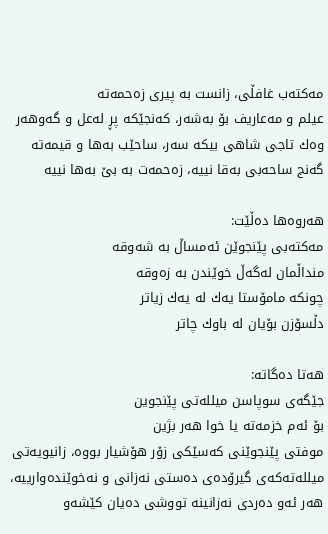مه‌كته‌ب غافڵی، زانست به‌ پیری زه‌حمه‌ته‌
عیلم و مه‌عاریف بۆ به‌شه‌ر، كه‌نجێكه‌ پڕ له‌عل و گه‌وهه‌ر
وه‌ك تاجی شاهی بیكه‌ سه‌ر، ساحێب به‌ها و قیمه‌ته‌
گه‌نج ساحه‌بی به‌قا نییه‌، زه‌حمه‌ت به‌ بێ به‌ها نییه‌

هه‌روه‌ها ده‌ڵێت:
مه‌كته‌بی پێنجوێن ئه‌مساڵ به‌ شه‌وقه‌
منداڵمان له‌گه‌ڵ خوێندن به‌ زه‌وقه‌
چونكه‌ مامۆستا یه‌ك له‌ یه‌ك زیاتر
دڵسۆزن بۆیان له‌ باوك چاتر

هه‌تا ده‌گاته‌:
جێگه‌ی سوپاسن میلله‌تی پێنجوین
بۆ ئه‌م خزمه‌ته‌ یا خوا هه‌ر بژین
موفتی‌ پێنجوێنی‌ كه‌سێكی‌ زۆر هۆشیار بووه‌، زانیویه‌تی‌ میلله‌ته‌كه‌ی‌ گیرۆده‌ی‌ ده‌ستی‌ نه‌زانی‌ و نه‌خوێنده‌وارییه‌، هه‌ر ئه‌و ده‌ردی‌ نه‌زانینه‌ تووشی‌ ده‌یان كێشه‌و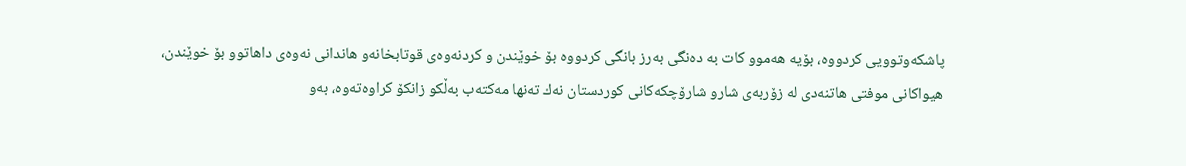پاشكه‌وتوویی كردووه‌، بۆیه‌ هه‌موو كات به‌ ده‌نگی‌ به‌رز بانگی‌ كردووه‌ بۆ خوێندن و كردنه‌وه‌ی‌ قوتابخانه‌و هاندانی‌ نه‌وه‌ی‌ داهاتوو بۆ خوێندن، هیواكانی‌ موفتی‌ هاتنه‌دی‌ له‌ زۆربه‌ی‌ شارو شارۆچكه‌كانی‌ كوردستان نه‌ك ته‌نها مه‌كته‌ب به‌ڵكو زانكۆ كراوه‌ته‌وه‌، به‌و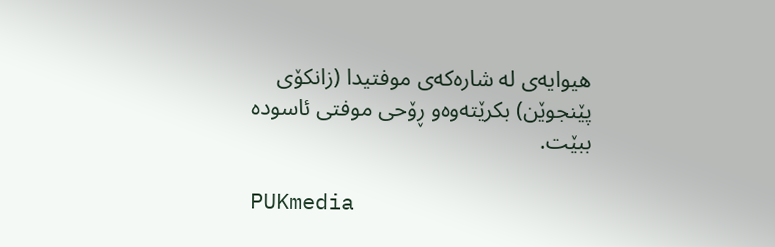هیوایه‌ی‌ له‌ شاره‌كه‌ی‌ موفتیدا (زانكۆی‌ پێنجوێن) بكرێته‌وه‌و ڕۆحی‌ موفتی‌ ئاسوده‌ ببێت.

PUKmedia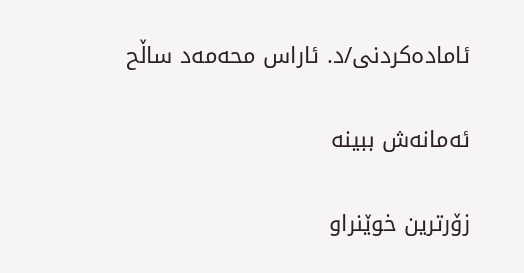ئاماده‌كردنی/د. ئاراس محه‌مه‌د ساڵح

ئەمانەش ببینە

زۆرترین خوێنراو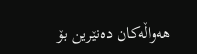هەواڵەکان دەنێرین بۆ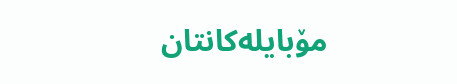مۆبایلەکانتان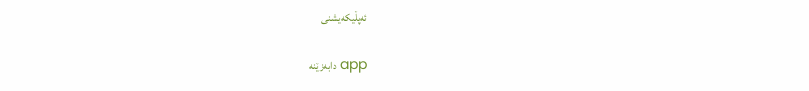ئەپڵیکەیشنی

app دابەزێنە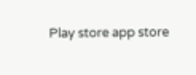Play store app store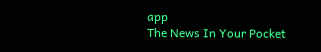app
The News In Your Pocket